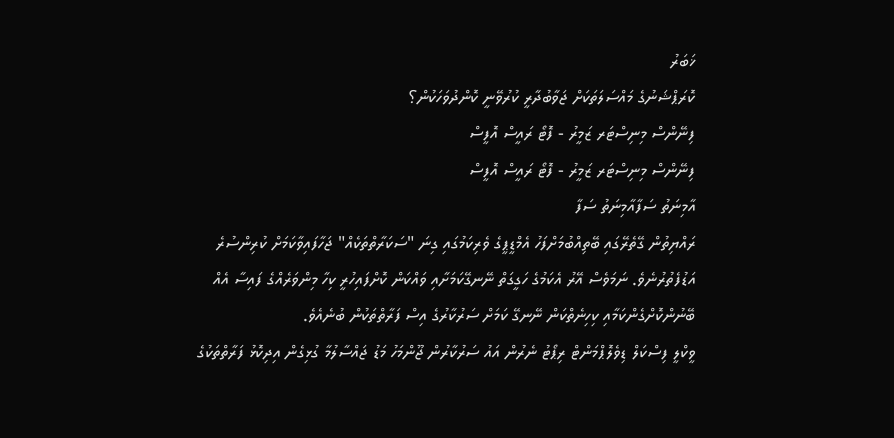ޚަބަރު
ކޮރަޕްޝަނުގެ މައްސަލަތަކަށް ޖަވާބުދާރީ ކުރުވޭނީ ކޮންދުވަހަކުން؟
ފިނޭންސް މިނިސްޓަރ ޒަމީރު - ފޮޓޯ ރައީސް އޮފީސް
ފިނޭންސް މިނިސްޓަރ ޒަމީރު - ފޮޓޯ ރައީސް އޮފީސް
އާމިނަތު ސަފާއާމިނަތު ސަފާ
ރައްޔިތުން ގޭތެރޭގައި ބޭތިއްބުމަށްފަހު އެމްޑީޕީގެ ވެރިކަމުގައި ގިނަ "ސަކަރާތްތަކެއް" ޖަހާފައިވާކަމަށް ކުރިންސުރެ އަޑުފެތުރުނެވެ. ނަމަވެސް އޭރު އެކަމުގެ ހަގީގަތް ނޭނގޭކަމަށާއި ވައްކަން ކޮށްފައިހުރީ ކިހާ މިންވަރެއްގެ ފައިސާ އެއް ބޭނުންކޮށްގެންކަމާއި ކިހިނެތްކަން ނޭނގޭ ކަމަށް ސަރުކާރުގެ އިސް ފަރާތްތަކުން ބުނެއެވެ.
ވީކްލީ ފިސްކަލް ޑިވެލޮޕްމަންޓް ރިޕޯޓު ނެރުން އައު ސަރުކާރުން ޖޫންމަހު މަޑު ޖައްސާލުމާ ގުޅިގެން އިދިކޮޅު ފަރާތްތަކުގެ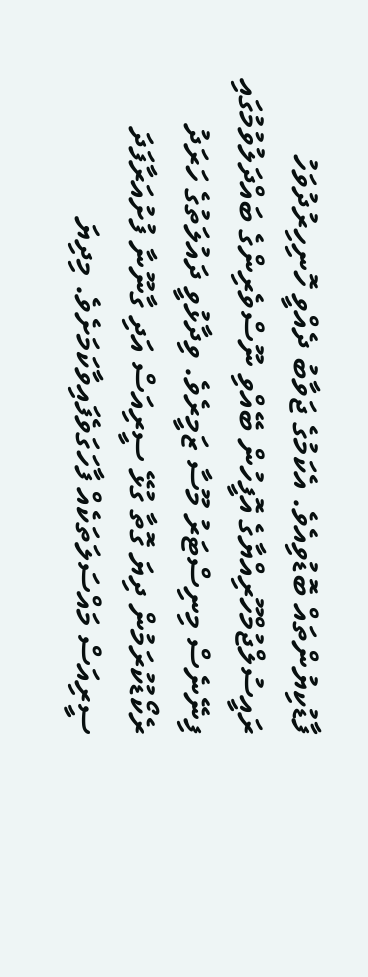ފާޑުކިޔުންތައް ބޮޑުވިއެވެ. އެކަމުގެ ޖަވާބު ދެއްވީ ހޮނިހިރުދުވަހު ރައީސުލްޖުމްހޫރިއްޔާގެ އޮފީހުން ބޭއްވި ނޫސްވެރިންގެ ބައްދަލުވުމުގައި ފިނޭނެސް މިނިސްޓަރު މޫސާ ޒަމީރެވެ. ވިދާޅުވީ ދައުލަތުގެ ހަރަދު ރެކޯޑުކުރަމުން ދިޔަ ގޮތާ ގުޅޭ ސީރިއަސް އަދި ގާނޫނާ ފުށުއަރާފަދަ ސީރިއަސް މައްސަލަތަކެއް ފާހަގަވެފައިވާކަމަށެވެ. މިދިޔަ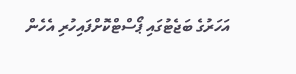އަހަރުގެ ބަޖެޓުގައި ޕޯސްޓްކޮށްފައިހުރި އެހެން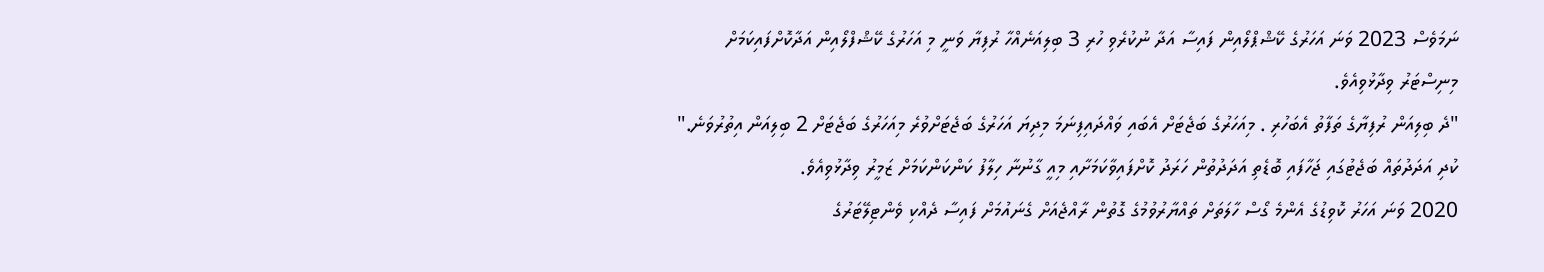ނަމަވެސް 2023 ވަނަ އަހަރުގެ ކޭޝްޕްލޯއިން ފައިސާ އަދާ ނުކުރެވި ހުރި 3 ބިލިއަނެއްހާ ރުފިޔާ ވަނީ މި އަހަރުގެ ކޭޝްފްލޯއިން އަދާކޮށްފައިކަމަށް މިނިސްޓަރު ވިދާޅުވިއެވެ.
"ދެ ބިލިއަން ރުފިޔާގެ ތަފާތު އެބަހުރި . މިއަހަރުގެ ބަޖެޓަށް އެބައި ވައްދައިފިނަމަ މިދިޔަ އަހަރުގެ ބަޖެޓަށްވުރެ މިއަހަރުގެ ބަޖެޓަށް 2 ބިލިއަން އިތުރުވަނެ."
ކުދި އަދަދުތައް ބަޖެޓުގައި ޖަހާފައި ބޮޑެތި އަދަދުތުން ހަރަދު ކޮށްފައިވާކަމަށާއި މިއީ ގާނުނާ ހިލާފު ކަންކަންކަމަށް ޒަމީރު ވިދާޅުވިއެވެ.
2020 ވަނަ އަހަރު ކޮވިޑުގެ އެންމެ ގޯސް ހާލަތަށް ތައްޔާރުވުމުގެ ގޮތުން ރާއްޖެއަށް ގެނައުމަށް ފައިސާ ދެއްކި ވެންޓިލޭޓަރުގެ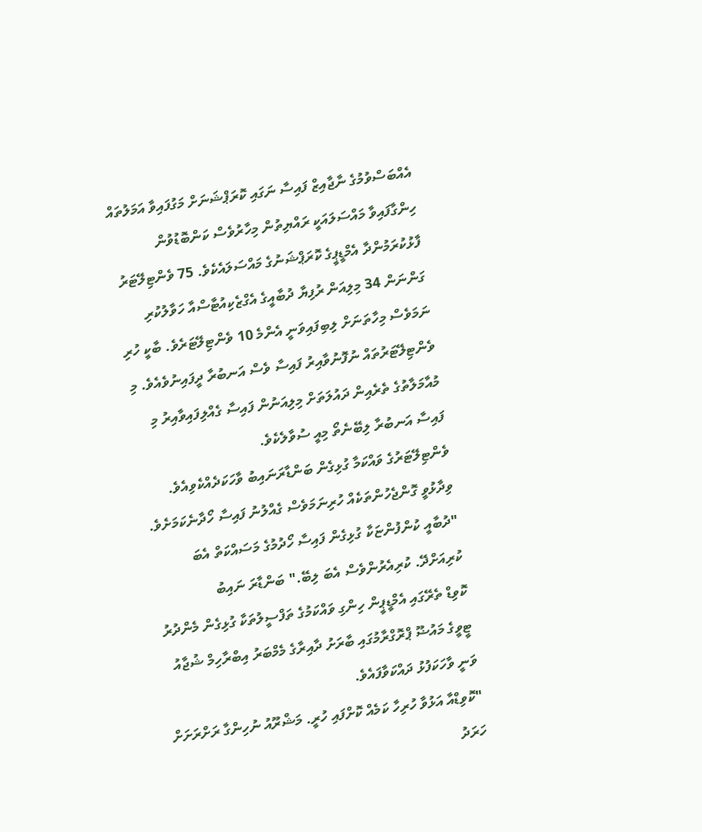އެއްބަސްވުމުގެ ނާޖާއިޒް ފައިސާ ނަގައި ކޮރަޕްޝަނަށް މަގުފައިވާ އަމަލުތައް ހިންގާފައިވާ މައްސަލައަކީ ރައްޔިތުން މިހާރުވެސް ކަންބޮޑުވުން ފާޅުކުރަމުންދާ އެމްޑީޕީގެ ކޮރަޕްޝަނުގެ މައްސަލައެކެވެ. 75 ވެންޓިލޭޓަރު ގަންނަން 34 މިލިއަން ރުފިޔާ ދުބާއީގެ އެގްޒެކިއުޓާސްއާ ހަވާލުކުރި ނަމަވެސް މިހާތަނަށް ލިބިފައިވަނީ އެންމެ 10 ވެންޓިލޭޓަރެވެ. ބާކީ ހުރި ވެންޓިލޭޓަރުތައް ނުފޮނުވާއިރު ފައިސާ ވެސް އަނބުރާ ދީފައިނުވެއެވެ. މި މުއާމަލާތުގެ ތެރެއިން ދައުލަތަށް މިލިއަނުން ފައިސާ ގެއްލިފައިވާއިރު މި ފައިސާ އަނބުރާ ލިބޭނެތޯ މިއީ ސުވާލެކެވެ.
ވެންޓިލޭޓަރުގެ ވައްކަމާ ގުޅިގެން ބަންޑާރަނައިބު ވާހަކަދެއްކެވިއެވެ. ވިދާޅުވީ ގޮންޖެހުންތަކެއް ހުރިނަމަވެސް ގެއްލުނު ފައިސާ ހޯދާނެކަމަށެވެ.
"ދުބާއީ ކުންފުންޏަކާ ގުޅިގެން ފައިސާ ހޯދުމުގެ މަސައްކަތް އެބަ ކުރިއަށްދޭ. ކުރިއެރުންވެސް އެބަ ލިބޭ." ބަންޑާރަ ނައިބު
ކޮވިޑް ތެރޭގައި އެމްޑީޕީން ހިންގި ވައްކަމުގެ ތަފްސީލުތަކާ ގުޅިގެން މެންދުރު ޓީވީގެ މައުޟޫ ޕްރޮގްރާމުގައި ބާރަށު ދާއިރާގެ މެމްބަރު އިބްރާހިމް ޝުޖާއު ވަނީ ވާހަކަފުޅު ދައްކަވާފައެވެ.
"ކޮވިޑްއާ އަޅުވާ ހުރިހާ ކަމެއް ކޮށްފައި ހުރީ. މަޝްރޫއު ނުހިންގާ ރަށްރަށަށް ހަރަދު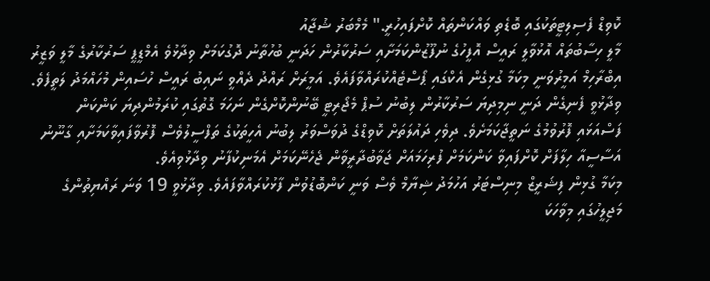ކޮވިޑް ފެސިލިޓީތަކުގައި ބޮޑެތި ވައްކަންތައް ކޮށްފައިހުރީ." މެމްބަރު ޝުޖާއު
މާލީ ހިސާބުތައް އޮޅުވާލީ ރައީސް އޮފީހުގެ ނުފޫޒުންކަމަށާއި ސަރުކާރުން ހަދަނީ ބުހުތާނު ދޮގުކަމަށް ވިދާޅުވެ އެމްޑީޕީ ސަރުކާރުގެ މާލީ ވަޒީރު އިބްރާހިމް އަމީރުވަނީ މިކަމާ ގުޅިގެން އެކްގައި ޕޯސްޓެއްކުރައްވާފައެވެ. އަމީރަށް ރައްދު ދެއްވީ ނައިބު ރައީސް ހުސައިން މުހައްމަދު ލަތީފެވެ. ވިދާޅުވީ ފެނިގެން ދަނީ ނިމިދިޔަ ސަރުކާރުން ލިބުނު ސުޕް މެޖޯރިޓީ ބޭނުންކޮށްގެން ނަހަމަ ގޮތުގައި ކުރަމުންދިޔަ ކަންކަން ފަސްއަޅައި ފޮރުވުމުގެ ނަތީޖާކަމަށެވެ. ދިވެހި ދައުލަތަށް ކޮވިޑްގެ ދުވަސްވަރު ލިބުނު އެހީތަކުގެ ތަފްސީލުވެސް ފޮރުވާފައިވާކަމަށާއި ގާނޫނު އަސާސީއާ ހިލާފަށް ކޮށްފައިވާ ކަންކަމަށް ފުރިހަމައަށް ޖަވާބުދާރީވާން ޖެހެނޭކަމަށް އެމަނިކުފާނު ވިދާޅުވިއެވެ.
މިކަމާ ގުޅިން ފިޝަރީޒް މިނިސްޓަރު އަހުމަދު ޝިޔާމް ވެސް ވަނީ ކަންބޮޑުވުން ފާޅުކުރައްވާފައެވެ. ވިދާޅުވީ 19 ވަނަ ރައްޔިތުންގެ މަޖިލީހުގައި މިވާހަކަ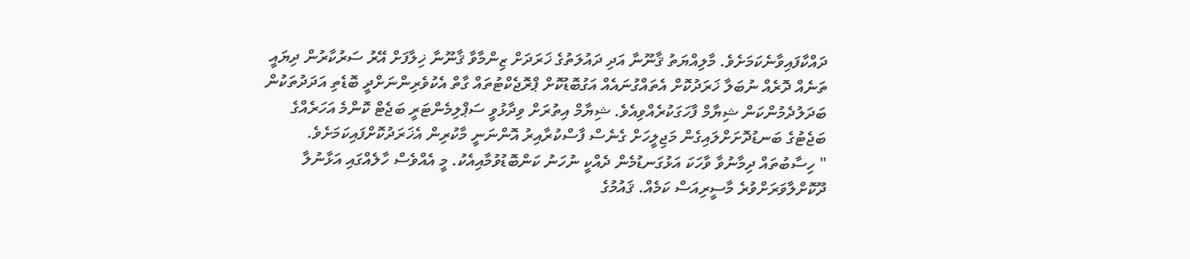ދައްކާފައިވާނެކަމަށެވެ. މާލިއްޔަތު ޤާނޫނާ އަދި ދައުލަތުގެ ޚަރަދަށް ޒިންމާވާ ޤާނޫނާ ޚިލާފަށް އޭރު ސަރުކާރުން ދިޔައީ ތަނެއް ދޮރެއް ނުބަލާ ޚަރަދުކޮށް އެތައްގުނައެއް އަގުބޮޑުކޮށް ޕްރޮޖެކްޓުތައް ގާތް އެކުވެރިންނަށްދީ ބޮޑެތި އަދަދުތަކުން ބަދަލުދެމުންކަން ޝިޔާމް ފާހަގަކުރެއްވިއެވެ. ޝިޔާމް އިތުރަށް ވިދާޅުވީ ސަޕްލިމެންޓަރީ ބަޖެޓް ކޮންމެ އަހަރެއްގެ ބަޖެޓުގެ ބަނޑުދޮށަށްލައިގެން މަޖިލީހަށް ގެނެސް ފާސްކުރާއިރު އޮންނަނީ މާކުރިން އެޚަރަދުކޮށްފައިކަމަށެވެ.
" ހިސާބުތައް ދިމާނުވާ ވާހަކަ އަޅުގަނޑުމެން ދެއްކީ ނުހަނު ކަންބޮޑުވުމާއިއެކު. މީ އެއްވެސް ހާލެއްގައި އަޅާނުލާ ދޫކޮށްލާވަރަށްވުރެ މާސީރިއަސް ކަމެއް. ޤައުމުގެ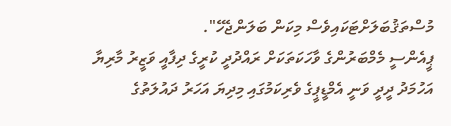މުސްތަޤުބަލަށްޓަކައިވެސް މިކަން ބަލަންޖެހޭ".
ޕީއެންސީ މެމްބަރުންގެ ވާހަކަތަކަށް ރައްދުދީ ކުރީގެ ދިފާއީ ވަޒީރު މާރިޔާ އަހުމަދު ދީދީ ވަނީ އެމްޑީޕީގެ ވެރިކަމުގައި މިދިޔަ އަހަރު ދައުލަތުގެ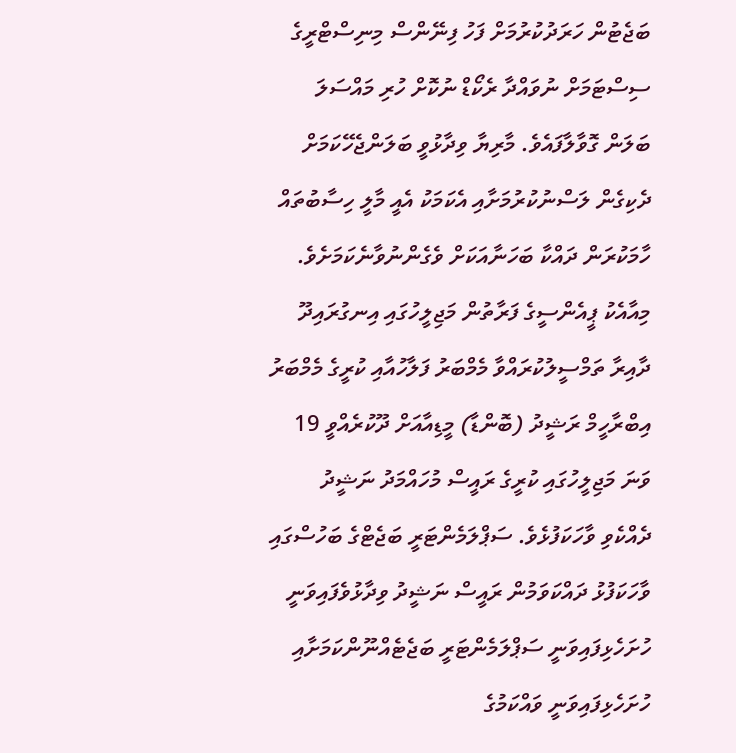ބަޖެޓުން ހަރަދުކުރުމަށް ފަހު ފިނޭންސް މިނިސްޓްރީގެ ސިސްޓަމަށް ނުވައްދާ ރެކޯޑް ނުކޮށް ހުރި މައްސަލަ ބަލަން ގޮވާލާފައެވެ. މާރިޔާ ވިދާޅުވީ ބަލަންޖެހޭކަމަށް ދެކިގެން ލަސްނުކުރުމަށާއި އެކަމަކު އެއީ މާލީ ހިސާބުތައް ހާމަކުރަން ދައްކާ ބަހަނާއަކަށް ވެގެންނުވާނެކަމަށެވެ.
މިއާއެކު ޕީއެންސީގެ ފަރާތުން މަޖިލީހުގައި އިނގުރައިދޫ ދާއިރާ ތަމްސީލުކުރައްވާ މެމްބަރު ފަލާހުއާއި ކުރީގެ މެމްބަރު އިބްރާހީމް ރަޝީދު (ބޮންޑާ) މީޑިއާއަށް ދޫކުރެއްވީ 19 ވަނަ މަޖިލީހުގައި ކުރީގެ ރައީސް މުހައްމަދު ނަޝީދު ދެއްކެވި ވާހަކަފުޅެވެ. ސަޕްލަމެންޓަރީ ބަޖެޓްގެ ބަހުސްގައި ވާހަކަފުޅު ދައްކަވަމުން ރައީސް ނަޝީދު ވިދާޅުވެފައިވަނީ ހުށަހެޅިފައިވަނީ ސަޕްލަމެންޓަރީ ބަޖެޓެއްނޫންކަމަށާއި ހުށަހެޅިފައިވަނީ ވައްކަމުގެ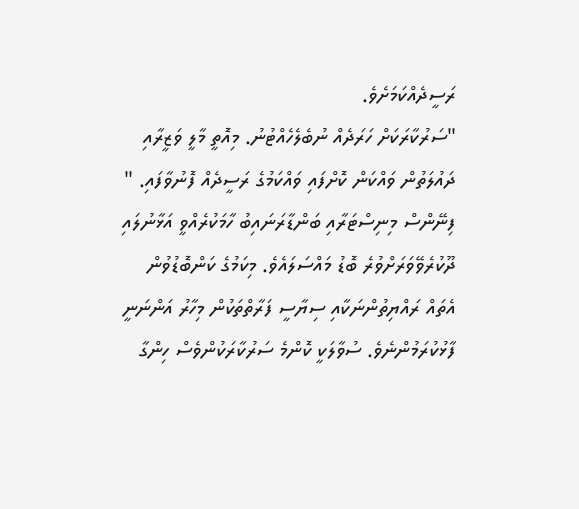ރަސީދެއްކަމަށެވެ.
"ސަރުކާރަކަށް ހަރަދެއް ނުބެލެހެއްޓުނު. މިއޮތީ މާލީ ވަޒީރާއި ދައުލަތުން ވައްކަން ކޮށްފައި ވައްކަމުގެ ރަސީދެއް ފޮނުވާފައި. "
ފިނޭންސް މިނިސްޓަރާއި ބަންޑާރަނައިބު ހާމަކުރެއްވީ އަޅާނުލައި ދޫކުރެވޭވަރަށްވުރެ ބޮޑު މައްސަލައެވެ. މިކަމުގެ ކަންބޮޑުވުން އެތައް ރައްޔިތުންނަކާއި ސިޔާސީ ފަރާތްތަކުން މިހާރު އަންނަނީ ފާޅުކުރަމުންނެވެ. ސުވާލަކީ ކޮންމެ ސަރުކާރަކުންވެސް ހިންގާ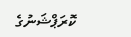ކޮރަޕްޝަނުގެ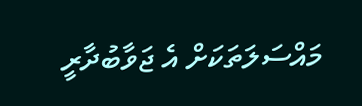މައްސަލަތަކަށް އެ ޖަވާބުދާރީ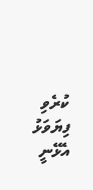ކުރެވި ފިޔަވަޅު އެޅޭނީ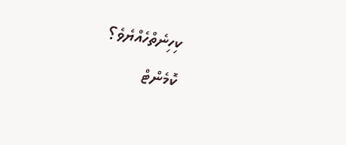ކިހިނެތްހެއްޔެވެ؟
ކޮމެންޓް